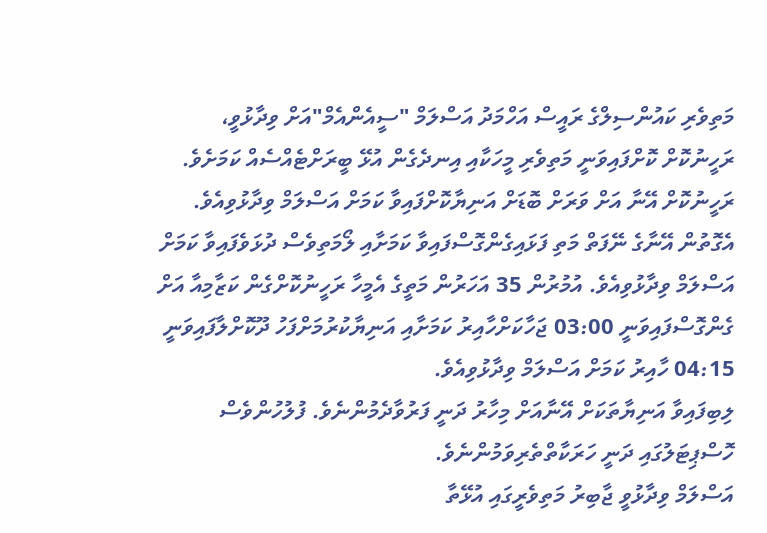މަތިވެރި ކައުންސިލްގެ ރައީސް އަހްމަދު އަސްލަމް "ސީއެންއެމް"އަށް ވިދާޅުވީ، ރަހީނުކޮށް ކޮށްފައިވަނީ މަތިވެރި މީހަކާއި އިނދެގެން އުޅޭ ބީރަށްޓެއްސެއް ކަމަށެވެ. ރަހީނުކޮށް އޭނާ އަށް ވަރަށް ބޮޑަށް އަނިޔާކޮށްފައިވާ ކަމަށް އަސްލަމް ވިދާޅުވިއެވެ.
އެގޮތުން އޭނާގެ ނޭފަތް މަތި ފަޅައިގެންގޮސްފައިވާ ކަމަށާއި ލޯމަތިވެސް ދުޅަވެފައިވާ ކަމަށް އަސްލަމް ވިދާޅުވިއެވެ. އުމުރުން 35 އަހަރުން މަތީގެ އެމީހާ ރަހީނުކޮށްގެން ކަޒާމިއާ އަށް ގެންގޮސްފައިވަނީ 03:00 ޖަހާކަށްހާއިރު ކަމަށާއި އަނިޔާކުރުމަށްފަހު ދޫކޮށްލާފައިވަނީ 04:15 ހާއިރު ކަމަށް އަސްލަމް ވިދާޅުވިއެވެ.
ލިބިފައިވާ އަނިޔާތަކަށް އޭނާއަށް މިހާރު ދަނީ ފަރުވާދެމުންނެވެ. ފުލުހުންވެސް ހޮސްޕިޓަލުގައި ދަނީ ހަރަކާތްތެރިވަމުންނެވެ.
އަސްލަމް ވިދާޅުވީ ޖާބިރު މަތިވެރީގައި އުޅޭތާ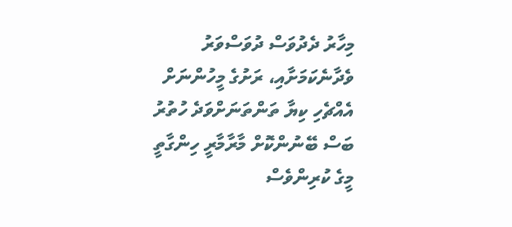މިހާރު ދެދުވަސް ދުވަސްވަރު ވެދާނެކަމަށާއި، ރަށުގެ މީހުންނަށް އެއްޗެހި ކިޔާ ތަންތަނަށްވަދެ ހުތުރު ބަސް ބޭނުންކޮށް މާރާމާރީ ހިންގާތީ މީގެ ކުރިންވެސް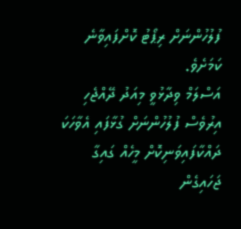ފުލުހުންނަށް ރިޕޯޓު ކޮށްފައިވާނެ ކަމަށެވެ.
އަސްލަމް ވިދާޅުވީ މިއަދު ދޭއްޖެހި އިރުވެސް ފުލުހުންނަށް ގުޅާފައި އެވާހަކަ ދައްކާފައިވަނިކޮށް މީހެއް ގައިގާ ޖަހައިގެން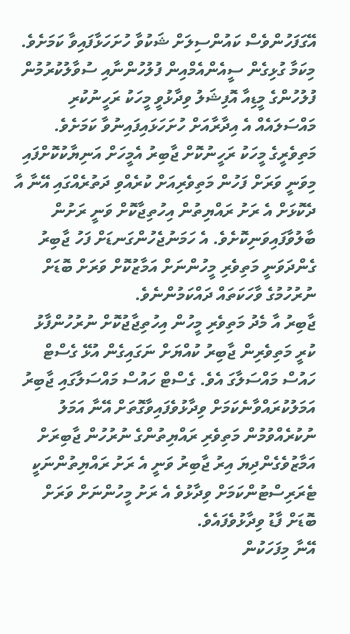އޭގަފަހުންވެސް ކައުންސިލަށް ޝަކުވާ ހުށަހަޅާފައިވާ ކަމަށެވެ.
މިކަމާ ގުޅިގެން ސީއެންއެމްއިން ފުލުހުންނާއި ސުވާލުކުރުމުން ފުލުހުންގެ މީޑިއާ އޮފިޝަލު ވިދާޅުވީ މީހަކު ރަހީނުކުރި މައްސަލައެއް އެ އިދާރާއަށް ހުށަހަޅައިފައިނުވާ ކަމަށެވެ.
މަތިވެރީގެ މީހަކު ރަހީނުކޮށް ޖާބިރު އެމީހަށް އަނިޔާކުކޮށްފައި މިވަނީ ވަރަށް ފަހުން މަތިވެރިއަށް ކުރެއްވި ދަތުރެއްގައި އޭނާ އާ ދެކޮޅަށް އެ ރަށު ރައްޔިތުން އިހުތިޖާކޮށް ވަނީ ރަށުން ބާލުވާފައިވަނިކޮށެވެ. އެ ހަމަނުޖެހުންގަނޑަށް ފަހު ޖާބިރު ގެންދަވަނީ މަތިވެރި މީހުންނަށް އަމާޒުކޮށް ވަރަށް ބޮޑަށް ނުރުހުމުގެ ވާހަކަތައް ދައްކަމުންނެވެ.
ޖާބިރު އާ މެދު މަތިވެރި މީހުން އިހުތިޖާޖުކޮށް ނުރުހުންފާޅު ކުރީ މަތިވެރިން ޖާބިރު ކުއްޔަށް ނަގައިގެން އުޅޭ ގެސްޓް ހައުސް މައްސަލާގަ އެވެ. ގެސްޓް ހައުސް މައްސަލާގައި ޖާބިރު އަމަލުކުރައްވާނެކަމަށް ވިދާޅުވެފައިވާގޮތަށް އޭނާ އަމަލު ނުކުރެއްވުމުން މަތިވެރި ރައްޔިތުންގެ ނުރުހުން ޖާބިރަށް އަމާޒުވެގެންދިޔަ އިރު ޖާބިރު ވަނީ އެ ރަށު ރައްޔިތުންނަކީ ޓެރަރިސްޓުންކަމަށް ވިދާޅުވެ އެ ރަށު މީހުންނަށް ވަރަށް ބޮޑަށް ފާޑު ވިދާޅުވެފައެވެ.
އޭނާ މިފަހަކުން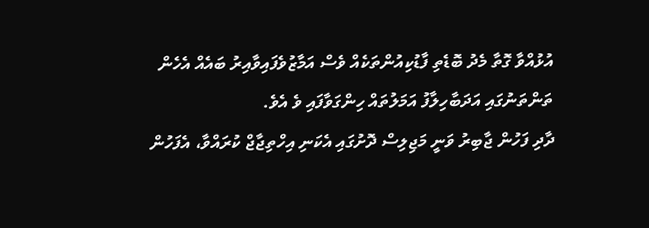އުޅުއްވާ ގޮތާ މެދު ބޮޑެތި ފާޑުކިއުންތަކެއް ވެސް އަމާޒުވެފައިވާއިރު ބައެއް އެހެން ތަންތަނުގައި އަދަބާހިލާފު އަމަލުތައް ހިންގަވާފައި ވެ އެވެ.
ދާދި ފަހުން ޖާބިރު ވަނީ މަޖިލިސް ދޮށުގައި އެކަނި އިހްތިޖާޖް ކުރައްވާ، އެފަހުން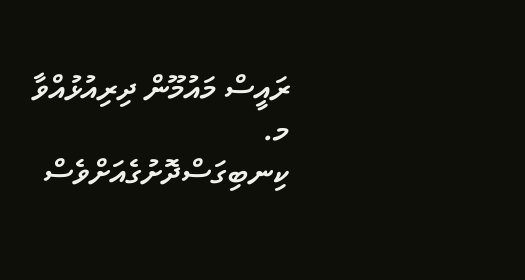ރައީސް މައުމޫން ދިރިއުޅުއްވާ މ. ކިނބިގަސްދޮށުގެއަށްވެސް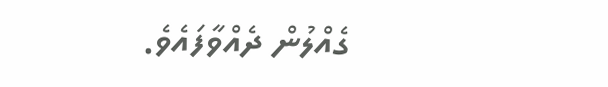ގެއްލުން ދެއްވާފައެވެ.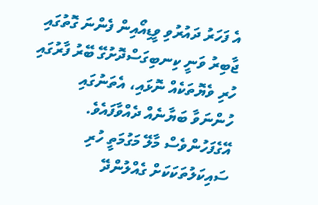އެ ފަހަރު ދައުރުވި ވީޑިއޯއިން ފެންނަ ގޮތުގައި ޖާބިރު ވަނީ ކިނބިގަސްދޮށުގޭ ބޭރު ފާރުގައި ހުރި ވެޔޮތަކެއް ނޮޅައި، އެތަނުގައި ހުންނަވާ ބަޔާނެއް ދެއްވާފައެވެ. އޭގެފަހުންވެސް މާލޭ މަގުމަތީ ހުރި ސައިކަލުތަކަކަށް ގެއްލުންދޭ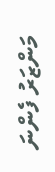މަންޒަރު ފެންނަ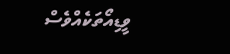ވީޑިއޯތަކެއްވެސް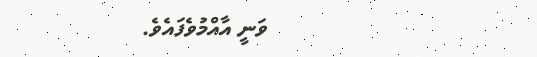ވަނީ އާއްމުވެފައެވެ.